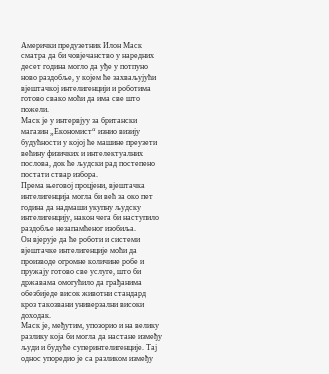Амерички предузетник Илон Маск сматра да би човјечанство у наредних десет година могло да уђе у потпуно ново раздобље, у којем ће захваљујући вјештачкој интелигенцији и роботима готово свако моћи да има све што пожели.
Маск је у интервјуу за британски магазин „Економист“ изнио визију будућности у којој ће машине преузети већину физичких и интелектуалних послова, док ће људски рад постепено постати ствар избора.
Према његовој процјени, вјештачка интелигенција могла би већ за око пет година да надмаши укупну људску интелигенцију, након чега би наступило раздобље незапамћеног изобиља.
Он вјерује да ће роботи и системи вјештачке интелигенције моћи да производе огромне количине робе и пружају готово све услуге, што би државама омогућило да грађанима обезбиједе висок животни стандард кроз такозвани универзални високи доходак.
Маск је, међутим, упозорио и на велику разлику која би могла да настане између људи и будуће суперинтелигенције. Тај однос упоредио је са разликом између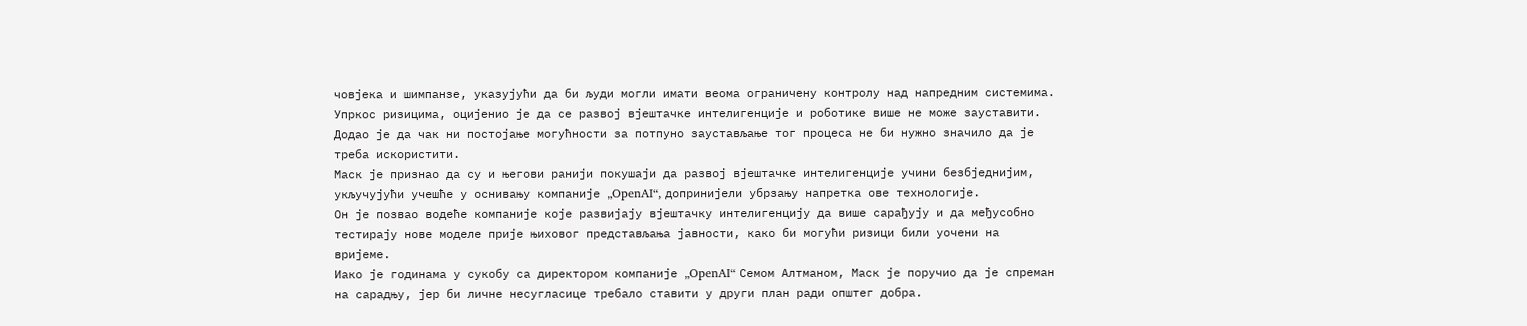човјека и шимпанзе, указујући да би људи могли имати веома ограничену контролу над напредним системима.
Упркос ризицима, оцијенио је да се развој вјештачке интелигенције и роботике више не може зауставити. Додао је да чак ни постојање могућности за потпуно заустављање тог процеса не би нужно значило да је треба искористити.
Маск је признао да су и његови ранији покушаји да развој вјештачке интелигенције учини безбједнијим, укључујући учешће у оснивању компаније „OpenAI“, допринијели убрзању напретка ове технологије.
Он је позвао водеће компаније које развијају вјештачку интелигенцију да више сарађују и да међусобно тестирају нове моделе прије њиховог представљања јавности, како би могући ризици били уочени на вријеме.
Иако је годинама у сукобу са директором компаније „OpenAI“ Семом Алтманом, Маск је поручио да је спреман на сарадњу, јер би личне несугласице требало ставити у други план ради општег добра.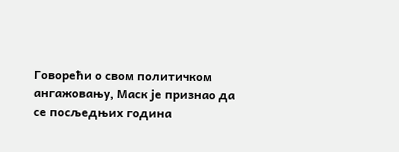Говорећи о свом политичком ангажовању, Маск је признао да се посљедњих година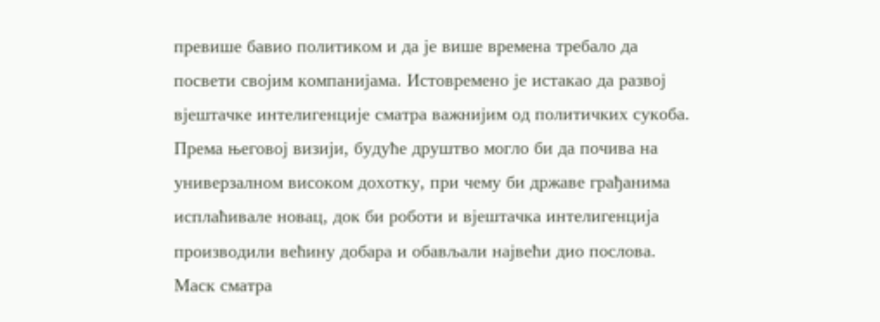превише бавио политиком и да је више времена требало да посвети својим компанијама. Истовремено је истакао да развој вјештачке интелигенције сматра важнијим од политичких сукоба.
Према његовој визији, будуће друштво могло би да почива на универзалном високом дохотку, при чему би државе грађанима исплаћивале новац, док би роботи и вјештачка интелигенција производили већину добара и обављали највећи дио послова.
Маск сматра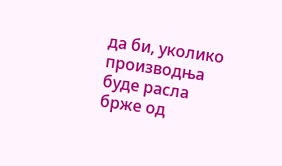да би, уколико производња буде расла брже од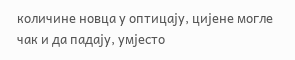количине новца у оптицају, цијене могле чак и да падају, умјесто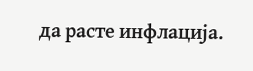да расте инфлација.